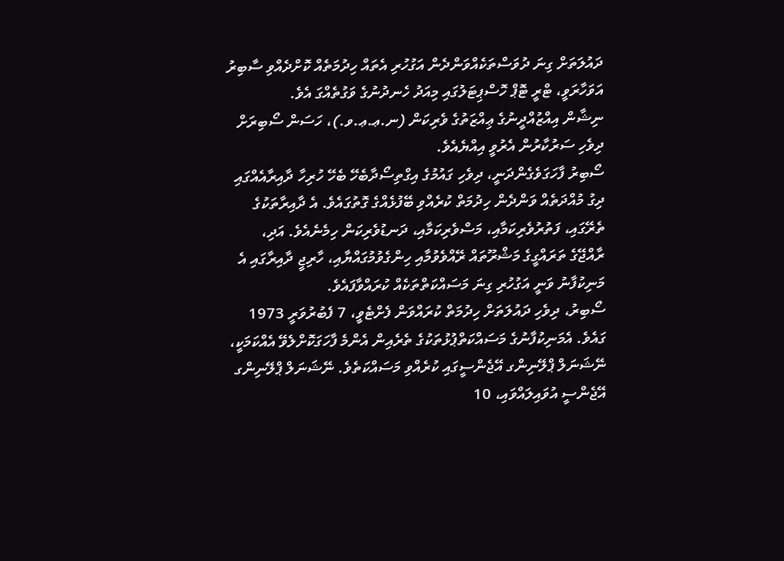ދައުލަތަށް ގިނަ ދުވަސްތަކެއްވަންދެން އަގުހުރި އެތައް ހިދުމަތެއް ކޮށްދެއްވި ސާބިރު އަވަހާރަވީ، ޓްރީ ޓޮޕް ހޮސްޕިޓަލުގައި މިއަދު ހެނދުނުގެ ވަގުތެއްގަ އެވެ.
ނިޝާން އިއްޒުއްދީނުގެ ޢިއްޒަތުގެ ވެރިކަން (ނ.ޢ.ޢ.ވ.)، ހަސަން ސޯބިރަށް ދިވެހި ސަރުކާރުން އެރުވީ އިއްޔެއެވެ.
ސޯބިރު ފާހަގަވެގެންދަނީ، ދިވެހި ގައުމުގެ އިގްތިސޯދާބެހޭ ބެހޭ ހުރިހާ ދާއިރާއެއްގައި ދިގު މުއްދަތެއް ވަންދެން ހިދުމަތް ކުރެއްވި ބޭފުޅެއްގެ ގޮތުގައެވެ. އެ ދާއިރާތަކުގެ ތެރޭގައި، ފަތުރުވެރިކަމާއި، މަސްވެރިކަމާއި، ދަނޑުވެރިކަން ހިމެނެއެވެ. އަދި، ރާއްޖޭގެ ތަރައްގީގެ މަޝްރޫތައް ރޭއްވެވުމާއި ހިންގެވުމުގައްޔާއި، ހާރިޖީ ދާއިރާގައި އެ މަނިކުފާނު ވަނީ އަގުހުރި ގިނަ މަސައްކަތްތަކެއް ކުރައްވާފައެވެ.
ސޯބިރު، ދިވެހި ދައުލަތަށް ހިދުމަތް ކުރައްވަން ފެށްޓެވީ، 7 ފެބުރުވަރީ 1973 ގައެވެ. އެމަނިކުފާނުގެ މަސައްކަތްޕުޅުތަކުގެ ތެރެއިން އެންމެ ފާހަގަކޮށްލެވޭ އެއްކަމަކީ، ނޭޝަނަލް ޕްލޭނިންގ އޭޖެންސީގައި ކުރެއްވި މަސައްކަތެވެ. ނޭޝަނަލް ޕްލޭނިންގ އޭޖެންސީ އުވައިލައްވައި، 10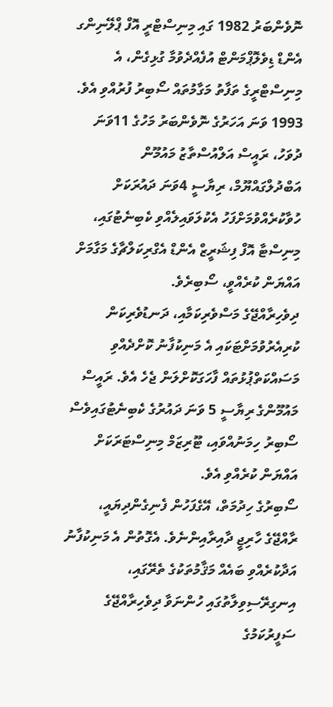ނޮވެންބަރު 1982 ގައި މިނިސްޓްރީ އޮފް ޕްލޭނިންގ އެންޑް ޑިވެލޮޕްމަންޓް އުފެއްދެވުމާ ގުޅިގެން، އެ މިނިސްޓްރީގެ ތަފާތު މަގާމުތައް ސޯބިރު ފުރުއްވި އެވެ.
1993 ވަނަ އަހަރުގެ ނޮވެންބަރު މަހުގެ 11ވަނަ ދުވަހު، ރައީސް އަލްއުސްތާޒު މައުމޫން އަބްދުލްގައްޔޫމް، ރިޔާސީ 4ވަނަ ދައުރަކަށް ހުވާކުރެއްވުމަށްފަހު އެކުލަވައިލެއްވި ކެބިނެޓުގައި، މިނިސްޓާ އޮފް ފިޝަރީޒް އެންޑް އެގްރިކަލްޗާގެ މަގާމަށް އައްޔަން ކުރެއްވީ، ސޯބިރެވެ.
ދިވެހިރާއްޖޭގެ މަސްވެރިކަމާއި، ދަނޑުވެރިކަން ކުރިއެރުވުމަށްޓަކައި އެ މަނިކުފާނު ކޮށްދެއްވި މަސައްކަތްޕުޅުތައް ފާހަގަކޮށްލަން ޖެހެ އެވެ. ރައީސް މައުމޫންގެ ރިޔާސީ 5 ވަނަ ދައުރުގެ ކެބިނެޓުގައިވެސް ސޯބިރު ހިމަނުއްވައި، ޓޫރިޒަމް މިނިސްޓަރަކަށް އައްޔަން ކުރެއްވި އެވެ.
ސޯބިރުގެ ހިދުމަތް، އޭގެފަހުން ފެނިގެންދިޔައީ، ރާއްޖޭގެ ހާރިޖީ ދާއިރާއިންނެވެ. އެގޮތުން އެ މަނިކުފާނު އަދާކުރެއްވި ބައެއް މަޤާމުތަކުގެ ތެރޭގައި، އިނގިރޭސިވިލާތުގައި ހުންނަވާ ދިވެހިރާއްޖޭގެ ސަފީރުކަމުގެ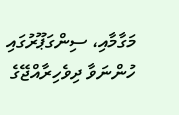މަގާމާއި، ސިންގަޕޫރުގައި ހުންނަވާ ދިވެހިރާއްޖޭގެ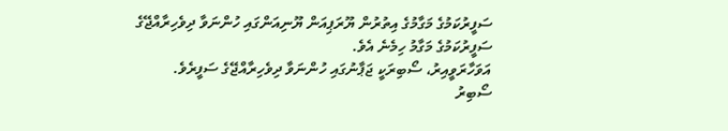ސަފީރުކަމުގެ މަގާމުގެ އިތުރުން ޔޫރަޕިއަން ޔޫނިއަންގައި ހުންނަވާ ދިވެހިރާއްޖޭގެ ސަފީރުކަމުގެ މަގާމު ހިމެނެ އެވެ.
އަވަހާރަވީއިރު، ސޯބިރަކީ ޖަޕާނުގައި ހުންނަވާ ދިވެހިރާއްޖޭގެ ސަފީރެވެ.
ސޯބިރު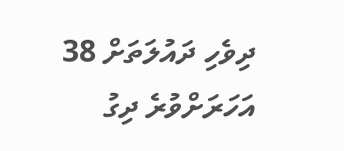ދިވެހި ދައުލަތަށް 38 އަހަރަށްވުރެ ދިގު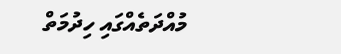މުއްދަތެއްގައި ހިދުމަތް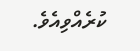ކުރެއްވިއެވެ.